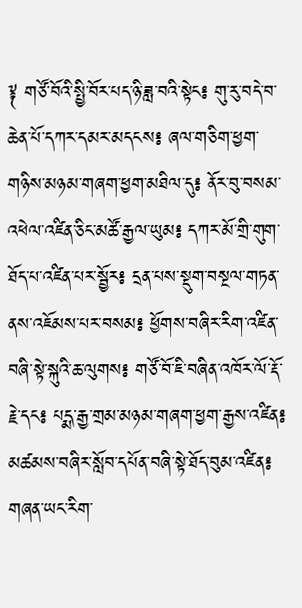༈ གཙོ་བོའི་སྤྱི་བོར་པད་ཉི་ཟླ་བའི་སྟེང༔ གུ་རུ་བདེ་བ་ཆེན་པོ་དཀར་དམར་མདངས༔ ཞལ་གཅིག་ཕྱག་གཉིས་མཉམ་གཞག་ཕྱག་མཐིལ་དུ༔ ནོར་བུ་བསམ་འཕེལ་འཛིན་ཅིང་མཚོ་རྒྱལ་ཡུམ༔ དཀར་མོ་གྲི་གུག་ཐོད་པ་འཛིན་པར་སྦྱོར༔ དྲན་པས་སྡུག་བསྔལ་གཏན་ནས་འཇོམས་པར་བསམ༔ ཕྱོགས་བཞིར་རིག་འཛིན་བཞི་སྟེ་སྐུའི་ཆ་ལུགས༔ གཙོ་བོ་ཇི་བཞིན་འཁོར་ལོ་རྡོ་རྗེ་དང༔ པདྨ་རྒྱ་གྲམ་མཉམ་གཞག་ཕྱག་རྒྱས་འཛིན༔ མཚམས་བཞིར་སློབ་དཔོན་བཞི་སྟེ་ཐོད་བུམ་འཛིན༔ གཞན་ཡང་རིག་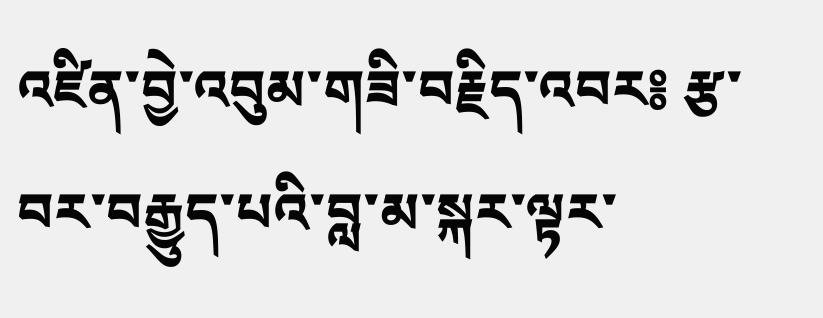འཛིན་བྱེ་འབུམ་གཟི་བརྗིད་འབར༔ རྩ་བར་བརྒྱུད་པའི་བླ་མ་སྐར་ལྟར་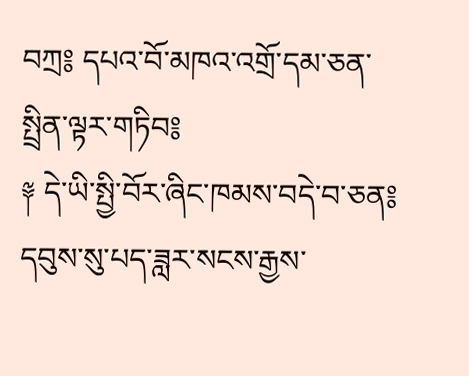བཀྲ༔ དཔའ་བོ་མཁའ་འགྲོ་དམ་ཅན་སྤྲིན་ལྟར་གཏིབ༔
༈ དེ་ཡི་སྤྱི་བོར་ཞིང་ཁམས་བདེ་བ་ཅན༔ དབུས་སུ་པད་ཟླར་སངས་རྒྱས་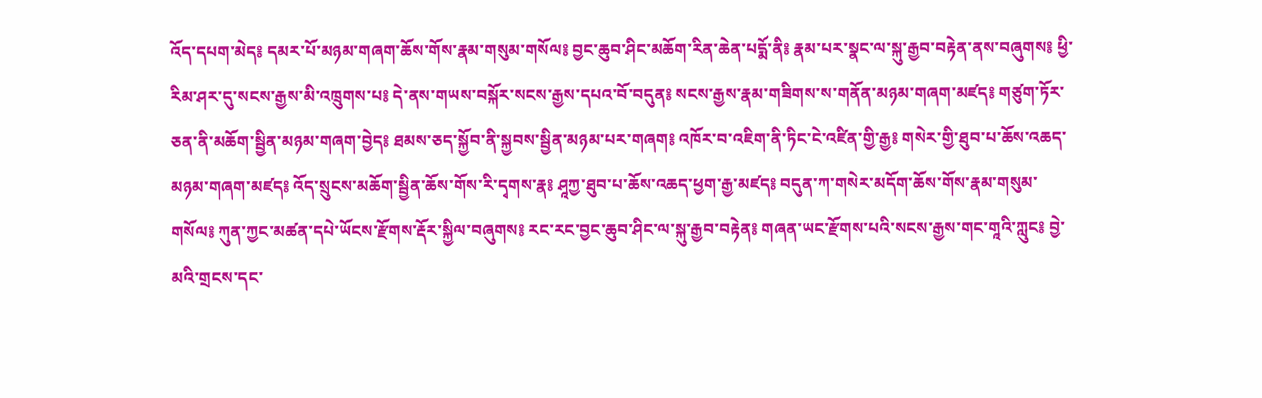འོད་དཔག་མེད༔ དམར་པོ་མཉམ་གཞག་ཆོས་གོས་རྣམ་གསུམ་གསོལ༔ བྱང་ཆུབ་ཤིང་མཆོག་རིན་ཆེན་པདྨོ་ནི༔ རྣམ་པར་སྣང་ལ་སྐུ་རྒྱབ་བརྟེན་ནས་བཞུགས༔ ཕྱི་རིམ་ཤར་དུ་སངས་རྒྱས་མི་འཁྲུགས་པ༔ དེ་ནས་གཡས་བསྐོར་སངས་རྒྱས་དཔའ་བོ་བདུན༔ སངས་རྒྱས་རྣམ་གཟིགས་ས་གནོན་མཉམ་གཞག་མཛད༔ གཙུག་ཏོར་ཅན་ནི་མཆོག་སྦྱིན་མཉམ་གཞག་བྱེད༔ ཐམས་ཅད་སྐྱོབ་ནི་སྐྱབས་སྦྱིན་མཉམ་པར་གཞག༔ འཁོར་བ་འཇིག་ནི་ཏིང་ངེ་འཛིན་གྱི་རྒྱ༔ གསེར་གྱི་ཐུབ་པ་ཆོས་འཆད་མཉམ་གཞག་མཛད༔ འོད་སྲུངས་མཆོག་སྦྱིན་ཆོས་གོས་རི་དྭགས་རྣ༔ ཤཱཀྱ་ཐུབ་པ་ཆོས་འཆད་ཕྱག་རྒྱ་མཛད༔ བདུན་ཀ་གསེར་མདོག་ཆོས་གོས་རྣམ་གསུམ་གསོལ༔ ཀུན་ཀྱང་མཚན་དཔེ་ཡོངས་རྫོགས་རྡོར་སྐྱིལ་བཞུགས༔ རང་རང་བྱང་ཆུབ་ཤིང་ལ་སྐུ་རྒྱབ་བརྟེན༔ གཞན་ཡང་རྫོགས་པའི་སངས་རྒྱས་གང་གཱའི་ཀླུང༔ བྱེ་མའི་གྲངས་དང་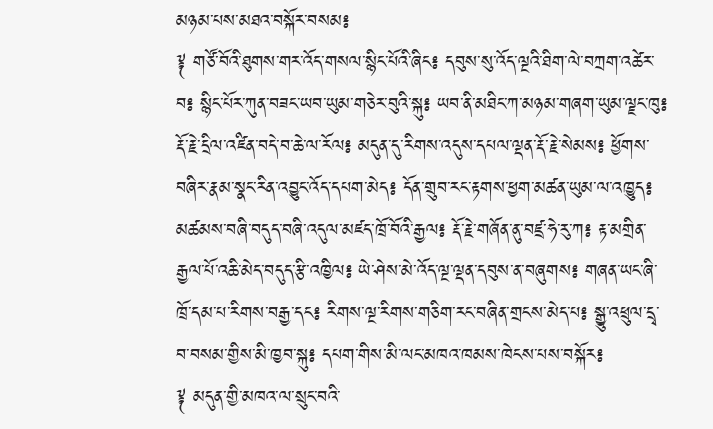མཉམ་པས་མཐའ་བསྐོར་བསམ༔
༈ གཙོ་བོའི་ཐུགས་གར་འོད་གསལ་སྙིང་པོའི་ཞིང༔ དབུས་སུ་འོད་ལྔའི་ཐིག་ལེ་བཀྲག་འཚེར་བ༔ སྙིང་པོར་ཀུན་བཟང་ཡབ་ཡུམ་གཅེར་བུའི་སྐུ༔ ཡབ་ནི་མཐིང་ཀ་མཉམ་གཞག་ཡུམ་ལྗང་ཁུ༔ རྡོ་རྗེ་དྲིལ་འཛིན་བདེ་བ་ཆེ་ལ་རོལ༔ མདུན་དུ་རིགས་འདུས་དཔལ་ལྡན་རྡོ་རྗེ་སེམས༔ ཕྱོགས་བཞིར་རྣམ་སྣང་རིན་འབྱུང་འོད་དཔག་མེད༔ དོན་གྲུབ་རང་རྟགས་ཕྱག་མཚན་ཡུམ་ལ་འཁྱུད༔ མཚམས་བཞི་བདུད་བཞི་འདུལ་མཛད་ཁྲོ་བོའི་རྒྱལ༔ རྡོ་རྗེ་གཞོན་ནུ་བཛྲ་ཧེ་རུ་ཀ༔ རྟ་མགྲིན་རྒྱལ་པོ་འཆི་མེད་བདུད་རྩི་འཁྱིལ༔ ཡེ་ཤེས་མེ་འོད་ལྔ་ལྡན་དབུས་ན་བཞུགས༔ གཞན་ཡང་ཞི་ཁྲོ་དམ་པ་རིགས་བརྒྱ་དང༔ རིགས་ལྔ་རིགས་གཅིག་རང་བཞིན་གྲངས་མེད་པ༔ སྒྱུ་འཕྲུལ་དྲྭ་བ་བསམ་གྱིས་མི་ཁྱབ་སྐུ༔ དཔག་གིས་མི་ལང་མཁའ་ཁམས་ཁེངས་པས་བསྐོར༔
༈ མདུན་གྱི་མཁའ་ལ་སྲུང་བའི་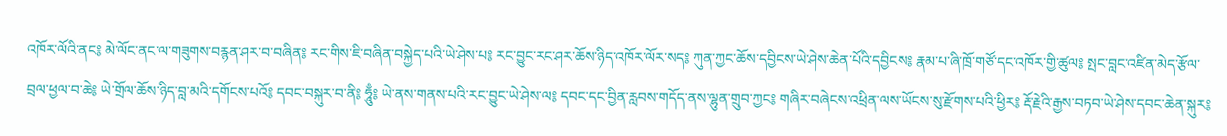འཁོར་ལོའི་ནང༔ མེ་ལོང་ནང་ལ་གཟུགས་བརྙན་ཤར་བ་བཞིན༔ རང་གིས་ཇི་བཞིན་བསྐྱེད་པའི་ཡེ་ཤེས་པ༔ རང་བྱུང་རང་ཤར་ཆོས་ཉིད་འཁོར་ལོར་སད༔ ཀུན་ཀྱང་ཆོས་དབྱིངས་ཡེ་ཤེས་ཆེན་པོའི་དབྱིངས༔ རྣམ་པ་ཞི་ཁྲོ་གཙོ་དང་འཁོར་གྱི་ཚུལ༔ སྤང་བླང་འཛིན་མེད་རྩོལ་བྲལ་ཕྱལ་བ་ཆེ༔ ཡེ་གྲོལ་ཆོས་ཉིད་བླ་མའི་དགོངས་པའོ༔ དབང་བསྐུར་བ་ནི༔ ཧཱུྃ༔ ཡེ་ནས་གནས་པའི་རང་བྱུང་ཡེ་ཤེས་ལ༔ དབང་དང་བྱིན་རླབས་གདོད་ནས་ལྷུན་གྲུབ་ཀྱང༔ གཞིར་བཞེངས་འཕྲིན་ལས་ཡོངས་སུ་རྫོགས་པའི་ཕྱིར༔ རྡོ་རྗེའི་རྒྱས་བཏབ་ཡེ་ཤེས་དབང་ཆེན་སྐུར༔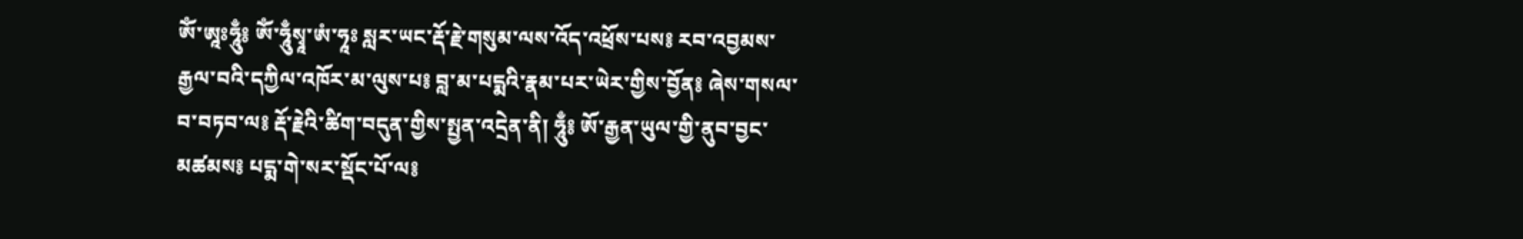ཨོཾ་ཨཱཿཧཱུྃ༔ ཨོཾ་ཧཱུྃསྭཱ་ཨཾ་ཧཱཿ སླར་ཡང་རྡོ་རྗེ་གསུམ་ལས་འོད་འཕྲོས་པས༔ རབ་འབྱམས་རྒྱལ་བའི་དཀྱིལ་འཁོར་མ་ལུས་པ༔ བླ་མ་པདྨའི་རྣམ་པར་ཡེར་གྱིས་བྱོན༔ ཞེས་གསལ་བ་བཏབ་ལ༔ རྡོ་རྗེའི་ཚིག་བདུན་གྱིས་སྤྱན་འདྲེན་ནི། ཧཱུྃ༔ ཨོ་རྒྱན་ཡུལ་གྱི་ནུབ་བྱང་མཚམས༔ པདྨ་གེ་སར་སྡོང་པོ་ལ༔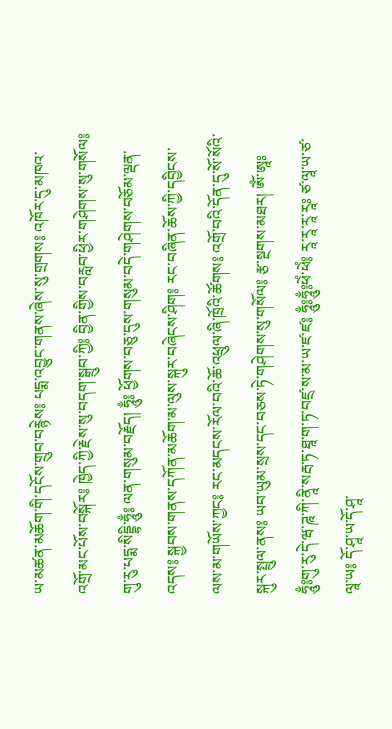ཡ་མཚན་མཆོག་གི་དངོས་གྲུབ་བརྙེས༔ པདྨ་འབྱུང་གནས་ཞེས་སུ་གྲགས༔ འཁོར་དུ་མཁའ་འགྲོ་མང་པོས་བསྐོར༔ ཁྱེད་ཀྱི་རྗེས་སུ་བདག་སྒྲུབ་ཀྱི༔ བྱིན་གྱིས་བརླབ་ཕྱིར་གཤེགས་སུ་གསོལ༔ གུ་རུ་པདྨ་སིདྡྷི་ཧཱུྃ༔ ལན་གསུམ་བརྗོད། ཧཱུྃ༔ ཕྱོགས་བཅུ་དུས་གསུམ་བདེ་གཤེགས་བཅོམ་ལྡན་འདས༔ སྐྱབས་གནས་དཀོན་མཆོག་མ་ལུས་སྐུར་བཞེངས་ཤིག༔ རང་བཞིན་ཆོས་ཀྱི་དབྱིངས་ལས་མ་གཡོས་ཀྱང༔ རང་མདངས་རོལ་བའི་ཆོ་འཕྲུལ་ཞི་ཁྲོའི་ཚོགས༔ འགྲོ་བའི་དོན་དུ་སོ་སོའི་སྐུར་སྤྲུལ་ནས༔ ཡབ་ཡུམ་སྲས་དང་བཅས་ཏེ་གཤེགས་སུ་གསོལ༔ རྩ་སྔགས་མཐར། ཨོཾ་ཨཱཿཧཱུྃ༔གུ་རུ་དེ་ཝ་ཌཱ་ཀི་ནཱི་སརྦ་ཏ་ཐཱ་ག་ཏ་བཛྲ་ས་མ་ཡ་ཛ་ཛ༔ ཧཱུྃ༔ཧཱུྃ༔ཕེཾ་ཕེཾ༔ རཱ་རཱ་རཱ་རཱཿ ཙ་ལཱ་ཡ་ཙ་ལཱ་ཡ༔ དོ་ཤཱ་ཡ་དོ་ཤཱ་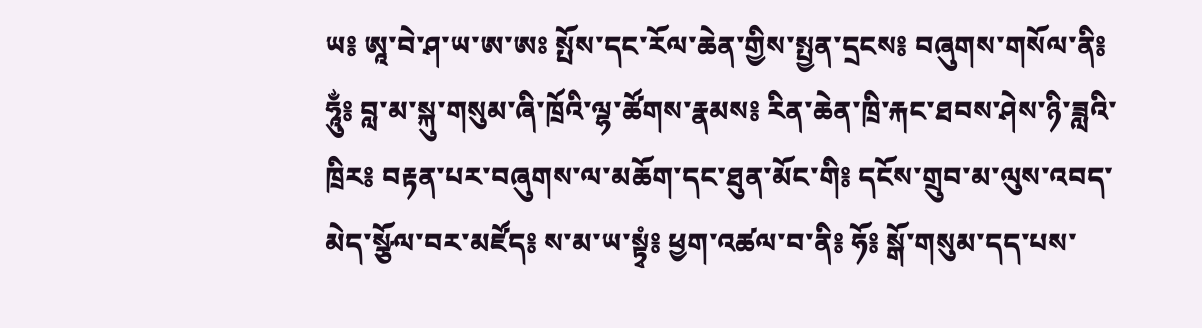ཡ༔ ཨཱ་བེ་ཤ་ཡ་ཨ་ཨཿ སྤོས་དང་རོལ་ཆེན་གྱིས་སྤྱན་དྲངས༔ བཞུགས་གསོལ་ནི༔ ཧཱུྂ༔ བླ་མ་སྐུ་གསུམ་ཞི་ཁྲོའི་ལྷ་ཚོགས་རྣམས༔ རིན་ཆེན་ཁྲི་རྐང་ཐབས་ཤེས་ཉི་ཟླའི་ཁྲིར༔ བརྟན་པར་བཞུགས་ལ་མཆོག་དང་ཐུན་མོང་གི༔ དངོས་གྲུབ་མ་ལུས་འབད་མེད་སྩོལ་བར་མཛོད༔ ས་མ་ཡ་སྟྭཾ༔ ཕྱག་འཚལ་བ་ནི༔ ཧོ༔ སྒོ་གསུམ་དད་པས་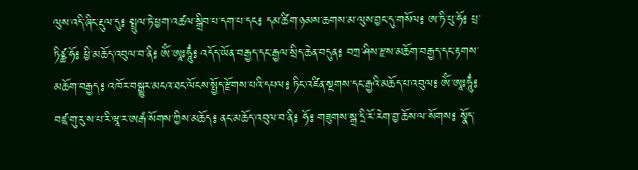ལུས་འདི་ཞིང་རྡུལ་དུ༔ སྤྲུལ་ཏེ་ཕྱག་འཚལ་སྒྲིབ་པ་དག་པ་དང༔ དམ་ཚིག་ཉམས་ཆགས་མ་ལུས་བྱང་དུ་གསོལ༔ ཨ་ཏི་པུ་ཧོ༔ པྲ་ཏིཙྪ་ཧོ༔ ཕྱི་མཆོད་འབུལ་བ་ནི༔ ཨོཾ་ཨཱཿཧཱུྂ༔ འདོད་ཡོན་བརྒྱད་དང་རྒྱལ་སྲིད་ཆེན་བདུན༔ བཀྲ་ཤིས་རྫས་མཆོག་བརྒྱད་དང་རྟགས་མཆོག་བརྒྱད༔ འཁོར་བསྒྱུར་མངའ་ཐང་ལོངས་སྤྱོད་རྫོགས་པའི་དཔལ༔ ཏིང་འཛིན་སྔགས་དང་རྒྱའི་མཆོད་པ་འབུལ༔ ཨོཾ་ཨཱཿཧཱུྂ༔ བཛྲ་གུ་རུ་ས་པ་རི་ཝཱ་ར་ཨརྒཾ་སོགས་ཀྱིས་མཆོད༔ ནང་མཆོད་འབུལ་བ་ནི༔ ཧོ༔ གཟུགས་སྒྲ་དྲི་རོ་རེག་བྱ་ཆོས་ལ་སོགས༔ སྣོད་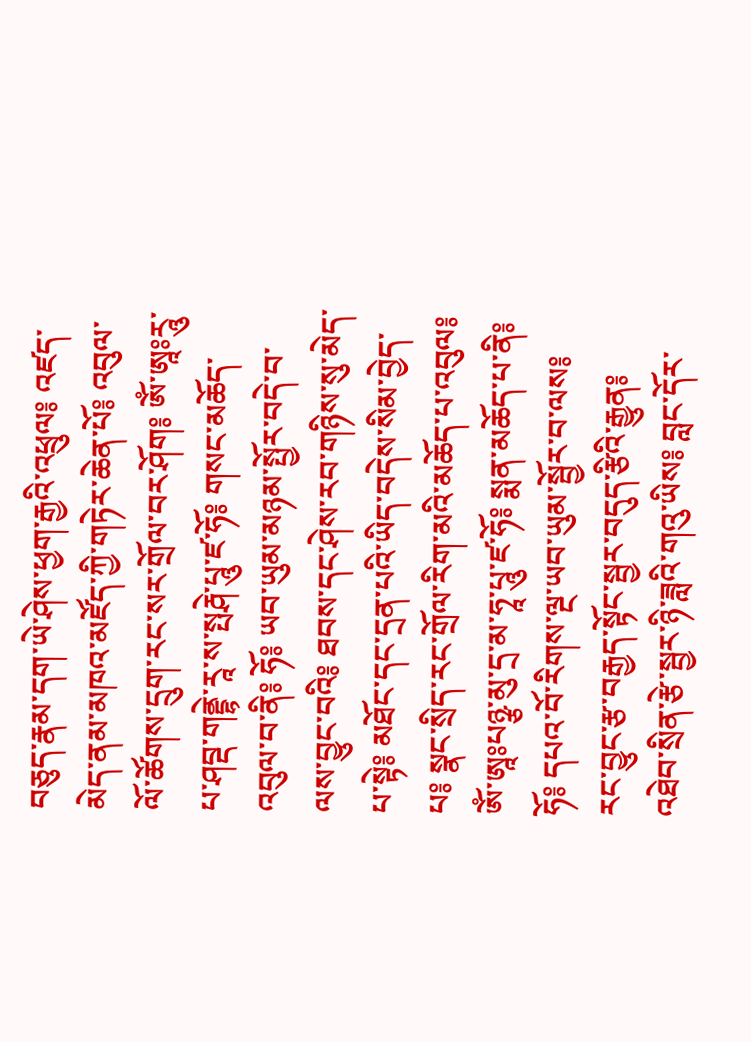བཅུད་རྣམ་དག་ཡེ་ཤེས་ཕྱག་རྒྱའི་འཕྲུལ༔ འཛད་མེད་ནམ་མཁའ་མཛོད་ཀྱི་གཏེར་ཆེན་པོ༔ འབུལ་ལོ་ཚོགས་དྲུག་རང་སར་གྲོལ་བར་ཤོག༔ ཨོཾ་ཨཱཿརཱུ་པ་ཤབྡ་གནྡྷེ་རཱ་ས་སྤརྴེ་པཱུ་ཛ་ཧོ༔ གསང་མཆོད་འབུལ་བ་ནི༔ ཧོ༔ ཡབ་ཡུམ་མཉམ་སྤྱོར་བདེ་བ་ལས་བྱུང་བའི༔ ཐབས་དང་ཤེས་རབ་གཉིས་སུ་མེད་པ་སྟེ༔ མཐོང་དང་དྲན་པའི་ཡིད་བདེས་སིམ་བྱེད་པ༔ སྣང་སྲིད་རང་གྲོལ་རིག་མའི་མཆོད་པ་འབུལ༔ ཨོཾ་ཨཱཿཔཉྩ་མུ་དྲ་མ་ཧཱ་པཱུ་ཛ་ཧོ༔ སྨན་མཆོད་པ་ནི༔ ཧོ༔ དཔའ་བོ་རིགས་ལྔ་ཡབ་ཡུམ་སྦྱོར་བ་ལས༔ རང་བྱུང་རྩ་བརྒྱད་སྟོང་སྦྱར་བདུད་རྩིའི་རྒྱུན༔ འཐེབ་སྲིན་རྩེ་སྦྱར་ཉི་ཟླའི་གའུ་ཡིས༔ བླང་དོར་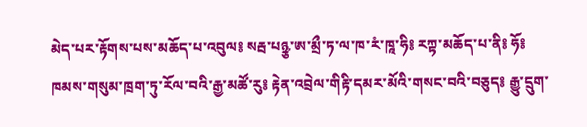མེད་པར་རྟོགས་པས་མཆོད་པ་འབུལ༔ སརྦ་པཉྩ་ཨ་མྲྀ་ཏ་ལ་ཁ་རཾ་ཁཱ་ཧི༔ རཀྟ་མཆོད་པ་ནི༔ ཧོ༔ ཁམས་གསུམ་ཁྲག་ཏུ་རོལ་བའི་རྒྱ་མཚོ་རུ༔ རྟེན་འབྲེལ་གིརྟི་དམར་མོའི་གསང་བའི་བཅུད༔ རྒྱུ་དྲུག་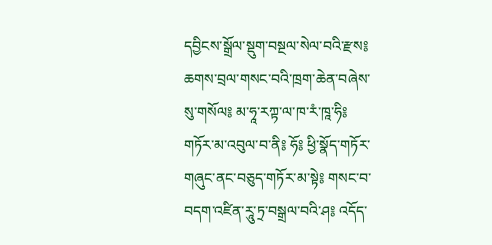དབྱིངས་སྒྲོལ་སྡུག་བསྔལ་སེལ་བའི་རྫས༔ ཆགས་བྲལ་གསང་བའི་ཁྲག་ཆེན་བཞེས་སུ་གསོལ༔ མ་ཧཱ་རཀྟ་ལ་ཁ་རཾ་ཁཱ་ཧི༔ གཏོར་མ་འབུལ་བ་ནི༔ ཧོ༔ ཕྱི་སྣོད་གཏོར་གཞུང་ནང་བཅུད་གཏོར་མ་སྟེ༔ གསང་བ་བདག་འཛིན་རཱུ་ཏྲ་བསྒྲལ་བའི་ཤ༔ འདོད་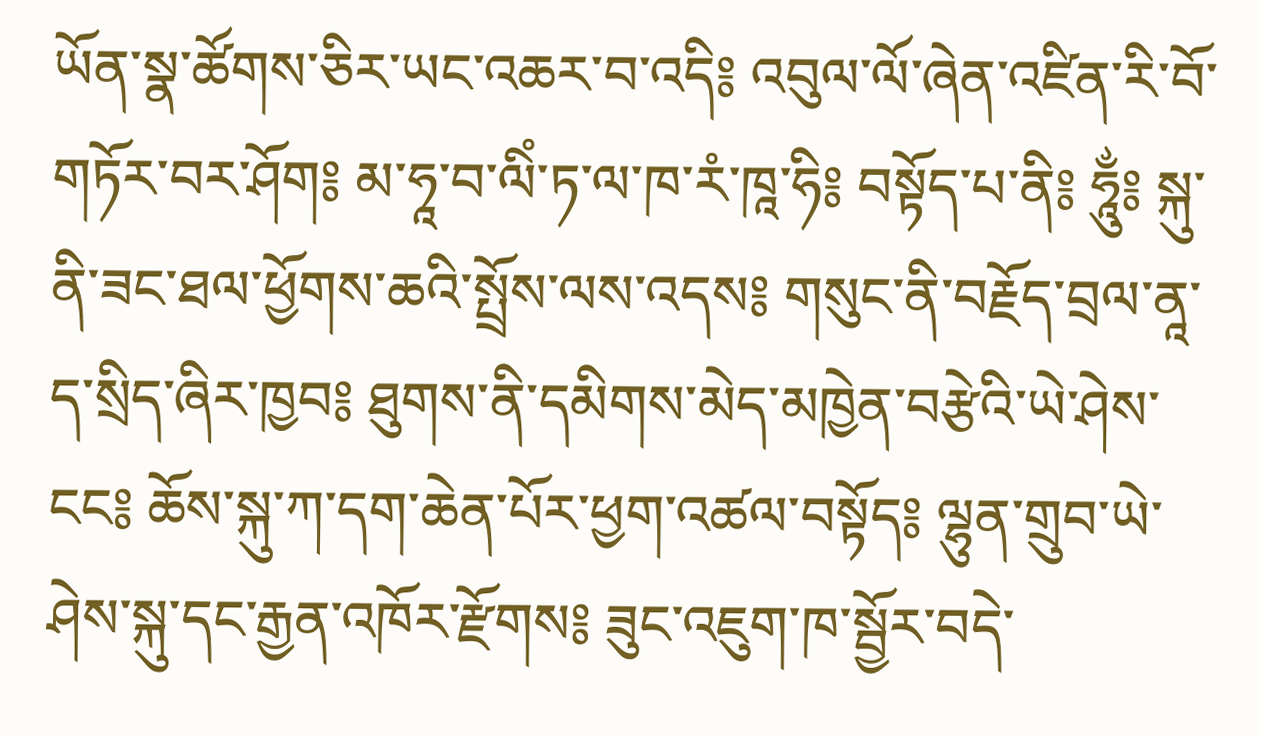ཡོན་སྣ་ཚོགས་ཅིར་ཡང་འཆར་བ་འདི༔ འབུལ་ལོ་ཞེན་འཛིན་རི་བོ་གཏོར་བར་ཤོག༔ མ་ཧཱ་བ་ལིཾ་ཏ་ལ་ཁ་རཾ་ཁཱ་ཧི༔ བསྟོད་པ་ནི༔ ཧཱུྂ༔ སྐུ་ནི་ཟང་ཐལ་ཕྱོགས་ཆའི་སྤྲོས་ལས་འདས༔ གསུང་ནི་བརྗོད་བྲལ་ནཱ་ད་སྲིད་ཞིར་ཁྱབ༔ ཐུགས་ནི་དམིགས་མེད་མཁྱེན་བརྩེའི་ཡེ་ཤེས་ངང༔ ཆོས་སྐུ་ཀ་དག་ཆེན་པོར་ཕྱག་འཚལ་བསྟོད༔ ལྷུན་གྲུབ་ཡེ་ཤེས་སྐུ་དང་རྒྱན་འཁོར་རྫོགས༔ ཟུང་འཇུག་ཁ་སྦྱོར་བདེ་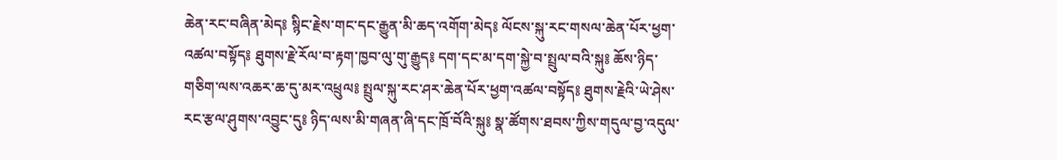ཆེན་རང་བཞིན་མེད༔ སྙིང་རྗེས་གང་དང་རྒྱུན་མི་ཆད་འགོག་མེད༔ ལོངས་སྐུ་རང་གསལ་ཆེན་པོར་ཕྱག་འཚལ་བསྟོད༔ ཐུགས་རྗེ་རོལ་བ་རྟག་ཁྱབ་ལུ་གུ་རྒྱུད༔ དག་དང་མ་དག་སྐྱེ་བ་སྤྲུལ་བའི་སྐུ༔ ཆོས་ཉིད་གཅིག་ལས་འཆར་ཆ་དུ་མར་འཕྲུལ༔ སྤྲུལ་སྐུ་རང་ཤར་ཆེན་པོར་ཕྱག་འཚལ་བསྟོད༔ ཐུགས་རྗེའི་ཡེ་ཤེས་རང་རྩལ་ཤུགས་འབྱུང་དུ༔ ཉིད་ལས་མི་གཞན་ཞི་དང་ཁྲོ་བོའི་སྐུ༔ སྣ་ཚོགས་ཐབས་ཀྱིས་གདུལ་བྱ་འདུལ་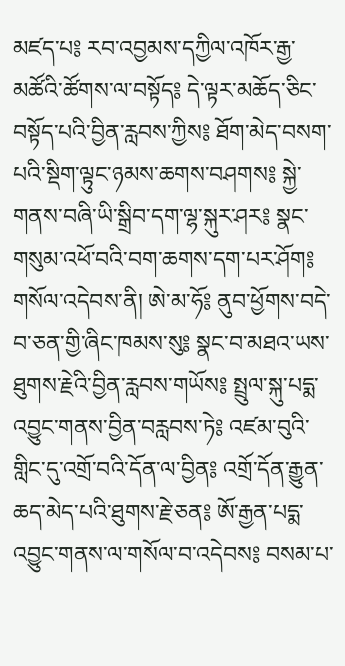མཛད་པ༔ རབ་འབྱམས་དཀྱིལ་འཁོར་རྒྱ་མཚོའི་ཚོགས་ལ་བསྟོད༔ དེ་ལྟར་མཆོད་ཅིང་བསྟོད་པའི་བྱིན་རླབས་ཀྱིས༔ ཐོག་མེད་བསག་པའི་སྡིག་ལྟུང་ཉམས་ཆགས་བཤགས༔ སྐྱེ་གནས་བཞི་ཡི་སྒྲིབ་དག་ལྷ་སྐུར་ཤར༔ སྣང་གསུམ་འཕོ་བའི་བག་ཆགས་དག་པར་ཤོག༔ གསོལ་འདེབས་ནི། ཨེ་མ་ཧོ༔ ནུབ་ཕྱོགས་བདེ་བ་ཅན་གྱི་ཞིང་ཁམས་སུ༔ སྣང་བ་མཐའ་ཡས་ཐུགས་རྗེའི་བྱིན་རླབས་གཡོས༔ སྤྲུལ་སྐུ་པདྨ་འབྱུང་གནས་བྱིན་བརླབས་ཏེ༔ འཛམ་བུའི་གླིང་དུ་འགྲོ་བའི་དོན་ལ་བྱིན༔ འགྲོ་དོན་རྒྱུན་ཆད་མེད་པའི་ཐུགས་རྗེ་ཅན༔ ཨོ་རྒྱན་པདྨ་འབྱུང་གནས་ལ་གསོལ་བ་འདེབས༔ བསམ་པ་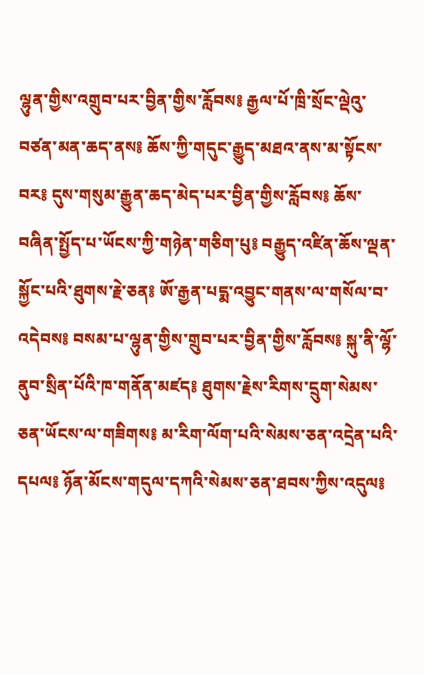ལྷུན་གྱིས་འགྲུབ་པར་བྱིན་གྱིས་རློབས༔ རྒྱལ་པོ་ཁྲི་སྲོང་ལྡེའུ་བཙན་མན་ཆད་ནས༔ ཆོས་ཀྱི་གདུང་རྒྱུད་མཐའ་ནས་མ་སྟོངས་བར༔ དུས་གསུམ་རྒྱུན་ཆད་མེད་པར་བྱིན་གྱིས་རློབས༔ ཆོས་བཞིན་སྤྱོད་པ་ཡོངས་ཀྱི་གཉེན་གཅིག་པུ༔ བརྒྱུད་འཛིན་ཆོས་ལྡན་སྐྱོང་པའི་ཐུགས་རྗེ་ཅན༔ ཨོ་རྒྱན་པདྨ་འབྱུང་གནས་ལ་གསོལ་བ་འདེབས༔ བསམ་པ་ལྷུན་གྱིས་གྲུབ་པར་བྱིན་གྱིས་རློབས༔ སྐུ་ནི་ལྷོ་ནུབ་སྲིན་པོའི་ཁ་གནོན་མཛད༔ ཐུགས་རྗེས་རིགས་དྲུག་སེམས་ཅན་ཡོངས་ལ་གཟིགས༔ མ་རིག་ལོག་པའི་སེམས་ཅན་འདྲེན་པའི་དཔལ༔ ཉོན་མོངས་གདུལ་དཀའི་སེམས་ཅན་ཐབས་ཀྱིས་འདུལ༔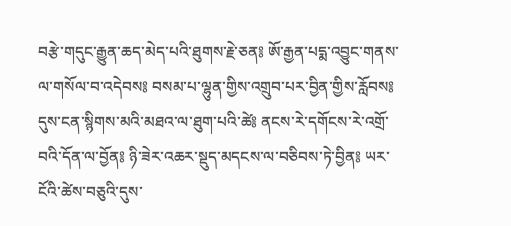བརྩེ་གདུང་རྒྱུན་ཆད་མེད་པའི་ཐུགས་རྗེ་ཅན༔ ཨོ་རྒྱན་པདྨ་འབྱུང་གནས་ལ་གསོལ་བ་འདེབས༔ བསམ་པ་ལྷུན་གྱིས་འགྲུབ་པར་བྱིན་གྱིས་རློབས༔ དུས་ངན་སྙིགས་མའི་མཐའ་ལ་ཐུག་པའི་ཚེ༔ ནངས་རེ་དགོངས་རེ་འགྲོ་བའི་དོན་ལ་བྱོན༔ ཉི་ཟེར་འཆར་སྡུད་མདངས་ལ་བཅིབས་ཏེ་བྱིན༔ ཡར་ངོའི་ཚེས་བཅུའི་དུས་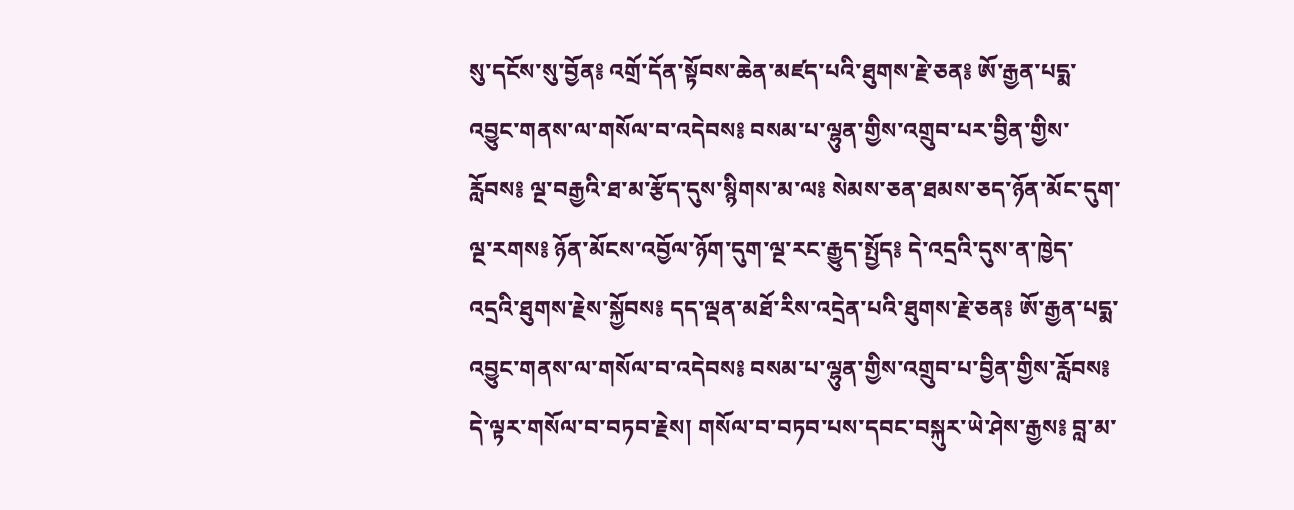སུ་དངོས་སུ་བྱོན༔ འགྲོ་དོན་སྟོབས་ཆེན་མཛད་པའི་ཐུགས་རྗེ་ཅན༔ ཨོ་རྒྱན་པདྨ་འབྱུང་གནས་ལ་གསོལ་བ་འདེབས༔ བསམ་པ་ལྷུན་གྱིས་འགྲུབ་པར་བྱིན་གྱིས་རློབས༔ ལྔ་བརྒྱའི་ཐ་མ་རྩོད་དུས་སྙིགས་མ་ལ༔ སེམས་ཅན་ཐམས་ཅད་ཉོན་མོང་དུག་ལྔ་རགས༔ ཉོན་མོངས་འབྱོལ་ཉོག་དུག་ལྔ་རང་རྒྱུད་སྤྱོད༔ དེ་འདྲའི་དུས་ན་ཁྱེད་འདྲའི་ཐུགས་རྗེས་སྐྱོབས༔ དད་ལྡན་མཐོ་རིས་འདྲེན་པའི་ཐུགས་རྗེ་ཅན༔ ཨོ་རྒྱན་པདྨ་འབྱུང་གནས་ལ་གསོལ་བ་འདེབས༔ བསམ་པ་ལྷུན་གྱིས་འགྲུབ་པ་བྱིན་གྱིས་རློབས༔ དེ་ལྟར་གསོལ་བ་བཏབ་རྗེས། གསོལ་བ་བཏབ་པས་དབང་བསྐུར་ཡེ་ཤེས་རྒྱས༔ བླ་མ་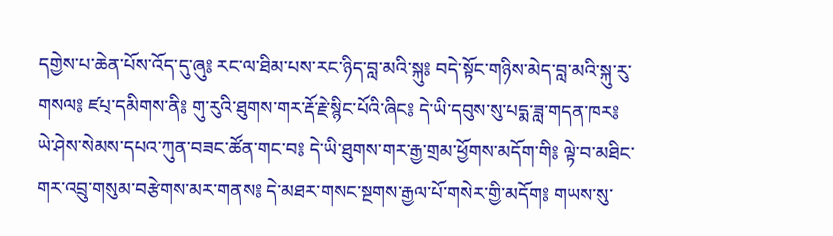དགྱེས་པ་ཆེན་པོས་འོད་དུ་ཞུ༔ རང་ལ་ཐིམ་པས་རང་ཉིད་བླ་མའི་སྐུ༔ བདེ་སྟོང་གཉིས་མེད་བླ་མའི་སྐུ་རུ་གསལ༔ ཛཔ྄་དམིགས་ནི༔ གུ་རུའི་ཐུགས་གར་རྡོ་རྗེ་སྙིང་པོའི་ཞིང༔ དེ་ཡི་དབུས་སུ་པདྨ་ཟླ་གདན་ཁར༔ ཡེ་ཤེས་སེམས་དཔའ་ཀུན་བཟང་ཚོན་གང་བ༔ དེ་ཡི་ཐུགས་གར་རྒྱ་གྲམ་ཕྱོགས་མདོག་གི༔ ལྟེ་བ་མཐིང་གར་འབྲུ་གསུམ་བརྩེགས་མར་གནས༔ དེ་མཐར་གསང་སྔགས་རྒྱལ་པོ་གསེར་གྱི་མདོག༔ གཡས་སུ་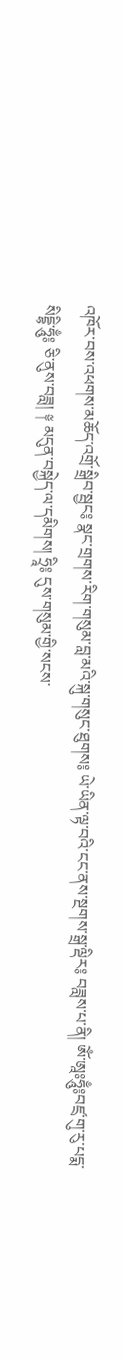འཁོར་བས་འཕགས་མཆོད་འགྲོ་སྒྲིབ་སྦྱང༔ སྣང་གྲགས་རིག་གསུམ་བླ་མའི་སྐུ་གསུང་ཐུགས༔ ཡེ་ཡིན་ལྟ་བའི་ངང་ནས་སྔགས་སྒྲ་ལྡིར༔ བཟླས་པ་ནི། ཨོཾ་ཨཱཿཧཱུྃ༔བཛྲ་གུ་རུ་པདྨ་སིདྡྷི་ཧཱུྃ༔ ཅི་ནུས་བཟླ། ༈ མདུན་བསྐྱེད་ལ་དམིགས། ཧྲཱི༔ དུས་གསུམ་གྱི་སངས་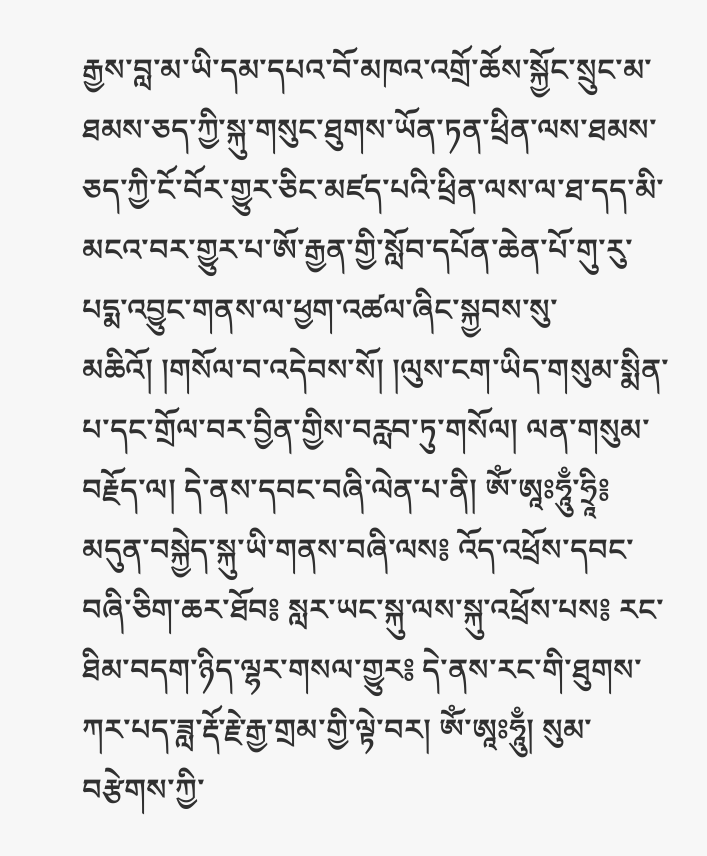རྒྱས་བླ་མ་ཡི་དམ་དཔའ་བོ་མཁའ་འགྲོ་ཆོས་སྐྱོང་སྲུང་མ་ཐམས་ཅད་ཀྱི་སྐུ་གསུང་ཐུགས་ཡོན་ཏན་ཕྲིན་ལས་ཐམས་ཅད་ཀྱི་ངོ་བོར་གྱུར་ཅིང་མཛད་པའི་ཕྲིན་ལས་ལ་ཐ་དད་མི་མངའ་བར་གྱུར་པ་ཨོ་རྒྱན་གྱི་སློབ་དཔོན་ཆེན་པོ་གུ་རུ་པདྨ་འབྱུང་གནས་ལ་ཕྱག་འཚལ་ཞིང་སྐྱབས་སུ་མཆིའོ། །གསོལ་བ་འདེབས་སོ། །ལུས་ངག་ཡིད་གསུམ་སྨིན་པ་དང་གྲོལ་བར་བྱིན་གྱིས་བརླབ་ཏུ་གསོལ། ལན་གསུམ་བརྗོད་ལ། དེ་ནས་དབང་བཞི་ལེན་པ་ནི། ཨོཾ་ཨཱཿཧཱུྃ་ཧྲཱི༔ མདུན་བསྐྱེད་སྐུ་ཡི་གནས་བཞི་ལས༔ འོད་འཕྲོས་དབང་བཞི་ཅིག་ཆར་ཐོབ༔ སླར་ཡང་སྐུ་ལས་སྐུ་འཕྲོས་པས༔ རང་ཐིམ་བདག་ཉིད་ལྷར་གསལ་གྱུར༔ དེ་ནས་རང་གི་ཐུགས་ཀར་པད་ཟླ་རྡོ་རྗེ་རྒྱ་གྲམ་གྱི་ལྟེ་བར། ཨོཾ་ཨཱཿཧཱུྃ། སུམ་བརྩེགས་ཀྱི་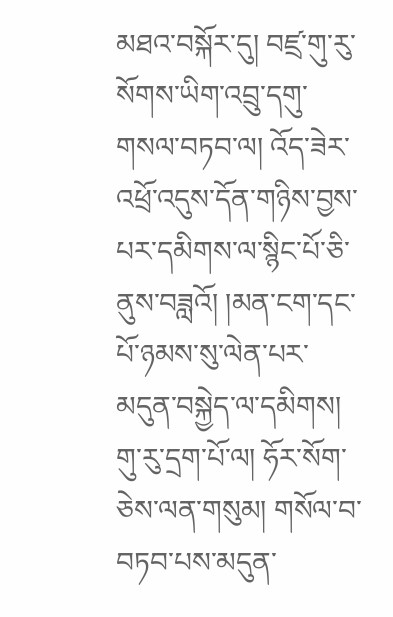མཐའ་བསྐོར་དུ། བཛྲ་གུ་རུ་སོགས་ཡིག་འབྲུ་དགུ་གསལ་བཏབ་ལ། འོད་ཟེར་འཕྲོ་འདུས་དོན་གཉིས་བྱས་པར་དམིགས་ལ་སྙིང་པོ་ཅི་ནུས་བཟླའོ། །མན་ངག་དང་པོ་ཉམས་སུ་ལེན་པར་མདུན་བསྐྱེད་ལ་དམིགས། གུ་རུ་དྲག་པོ་ལ། ཧོར་སོག་ཅེས་ལན་གསུམ། གསོལ་བ་བཏབ་པས་མདུན་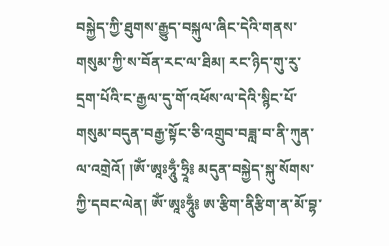བསྐྱེད་ཀྱི་ཐུགས་རྒྱུད་བསྐུལ་ཞིང་དེའི་གནས་གསུམ་ཀྱི་ས་བོན་རང་ལ་ཐིམ། རང་ཉིད་གུ་རུ་དྲག་པོའི་ང་རྒྱལ་དུ་གོ་འཕོས་ལ་དེའི་སྙིང་པོ་གསུམ་བདུན་བརྒྱ་སྟོང་ཅི་འགྲུབ་བཟླ་བ་ནི་ཀུན་ལ་འགྲེའོ། །ཨོཾ་ཨཱཿཧཱུྃ་ཧྲཱི༔ མདུན་བསྐྱེད་སྐུ་སོགས་ཀྱི་དབང་ལེན། ཨོཾ་ཨཱཿཧཱུྃ༔ ཨ་རྩིག་ནིརྩིག་ན་མོ་བྷ་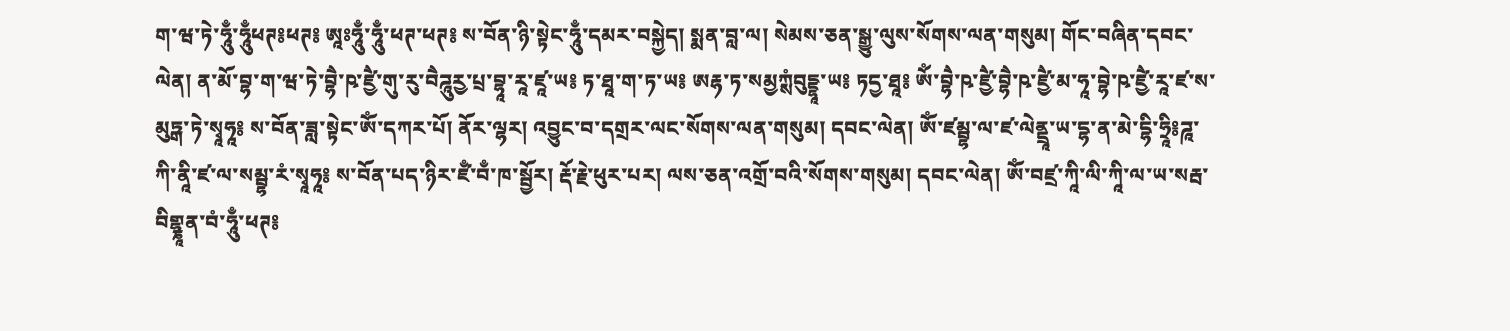ག་ཝ་ཏེ་ཧཱུྃ་ཧཱུྃཕཊ༔ཕཊ༔ ཨཱཿཧཱུྃ་ཧཱུྃ་ཕཊ་ཕཊ༔ ས་བོན་ཉི་སྟེང་ཧཱུྃ་དམར་བསྐྱེད། སྨན་བླ་ལ། སེམས་ཅན་སྒྱུ་ལུས་སོགས་ལན་གསུམ། གོང་བཞིན་དབང་ལེན། ན་མོ་བྷ་ག་ཝ་ཏེ་བྷཻ་ཥ་ཛྱཻ་གུ་རུ་བཻཌཱུརྱ་པྲ་བྷཱ་རཱ་ཛཱ་ཡ༔ ཏ་ཐཱ་ག་ཏ་ཡ༔ ཨརྷ་ཏ་སམྱཀྶཾབུདྡྷཱ་ཡ༔ ཏདྱ་ཐཱ༔ ཨོཾ་བྷཻ་ཥ་ཛྱཻ་བྷཻ་ཥ་ཛྱཻ་མ་ཧཱ་བྷེ་ཥ་ཛྱཻ་རཱ་ཛ་ས་མུཏྒ་ཏེ་སྭཱཧཱ༔ ས་བོན་ཟླ་སྟེང་ཨོཾ་དཀར་པོ། ནོར་ལྷར། འབྱུང་བ་དགྲར་ལང་སོགས་ལན་གསུམ། དབང་ལེན། ཨོཾ་ཛམྦྷ་ལ་ཛ་ལེནྡྲཱ་ཡ་དྷ་ན་མེ་དྷི་ཧྲཱི༔ཌཱ་ཀི་ནཱི་ཛ་ལ་སམྦྷ་རཾ་སྭཱཧཱ༔ ས་བོན་པད་ཉིར་ཛྃ་བྃ་ཁ་སྦྱོར། རྡོ་རྗེ་ཕུར་པར། ལས་ཅན་འགྲོ་བའི་སོགས་གསུམ། དབང་ལེན། ཨོཾ་བཛྲ་ཀཱི་ལི་ཀཱི་ལ་ཡ་སརྦ་བིགྷྣཱན་བཾ་ཧཱུྃ་ཕཊ༔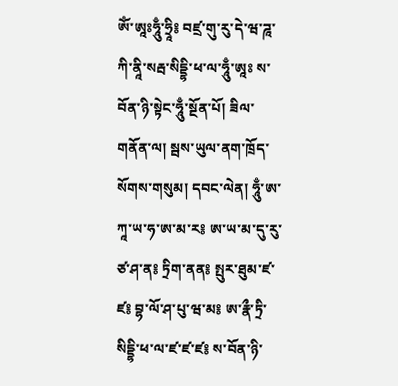ཨོཾ་ཨཱཿཧཱུྃ་ཧྲཱི༔ བཛྲ་གུ་རུ་དེ་ཝ་ཌཱ་ཀི་ནཱི་སརྦ་སིདྡྷི་ཕ་ལ་ཧཱུྃ་ཨཱཿ ས་བོན་ཉི་སྟེང་ཧཱུྃ་སྔོན་པོ། ཟིལ་གནོན་ལ། སྦས་ཡུལ་ནག་ཁྲོད་སོགས་གསུམ། དབང་ལེན། ཧཱུྃ་ཨ་ཀཱ་ཡ་ཧ་ཨ་མ་ར༔ ཨ་ཡ་མ་དུ་རུ་ཙ་ཤ་ན༔ ཏྲིག་ནན༔ སྤུར་ཐུམ་ཛ་ཛ༔ བྷ་ལོ་ཤ་པུ་ཝ་མ༔ ཨ་རྣྀ་ཏྲི་སིདྡྷི་ཕ་ལ་ཛ་ཛ་ཛ༔ ས་བོན་ཉི་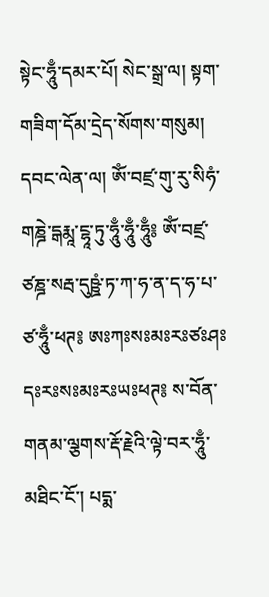སྟེང་ཧཱུྃ་དམར་པོ། སེང་སྒྲ་ལ། སྟག་གཟིག་དོམ་དྲེད་སོགས་གསུམ། དབང་ལེན་ལ། ཨོཾ་བཛྲ་གུ་རུ་སིཧཾ་གཎྜེ་དྒརྨཱ་ངྷཱ་ཏུ་ཧཱུྃ་ཧཱུྃ་ཧཱུྃ༔ ཨོཾ་བཛྲ་ཙཎྜ་སརྦ་དུཥྛཾ་ཏ་ཀ་ཧ་ན་ད་ཧ་པ་ཙ་ཧཱུྃ་ཕཊ༔ ཨཿཀཿསཿམཿརཿཙཿཤཿདཿརཿསཿམཿརཿཡཿཕཊ༔ ས་བོན་གནམ་ལྕགས་རྡོ་རྗེའི་ལྟེ་བར་ཧཱུྃ་མཐིང་ངོ་། པདྨ་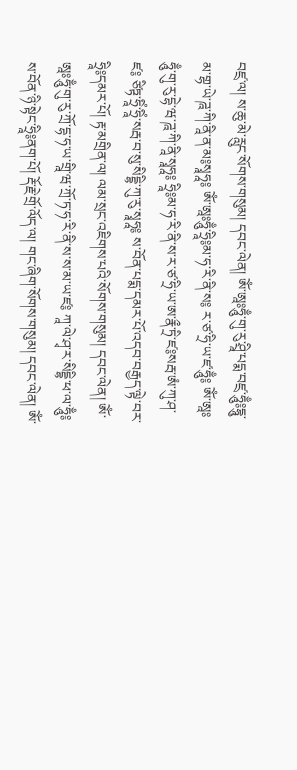བཛྲ་ལ། ས་ཆུ་མེ་རླུང་སོགས་གསུམ། དབང་ལེན། ཨོཾ་ཨཱཿཧཱུྃ་གུ་རུ་ཤྲཱི་པདྨ་བཛྲ་ཧཱུྃ༔དྷཱུ་མ་གྷ་ཡེ་ཌཱ་ཀི་ནཱི་ན་མ༔སྭཱཧཱ༔ ཨོཾ་ཨཱཿཧཱུྃ་ཧྲཱི༔མ་ཧ་རི་ནི་ས༔ ར་ཙ་ཧྲི་ཡ་ཛ་ཧཱུྃ༔ ཨོཾ་ཨཱཿཧཱུྃ་གུ་རུ་དྷེ་ཝ་ཌཱ་ཀི་ནཱི་སྭཱཧཱ༔ ཧྲཱི༔མ་ཧ་རི་ནི་ས་ར་ཙ་ཧྲི་ཡ་ཨ་རྣྀ་ཏྲི་ཛ༔སརྦ་ཨཾ་ཀུ་ཤ་ཛ༔ ཙིཏྟ་ཧྲཱིཾ་ཧྲཱིཾ་སརྦ་བ་སུ་སིདྡྷི་ཀུ་རུ་སྭཱཧཱ༔ ས་བོན་པདྨ་དམར་པོ་འདབ་བརྒྱད་ལྟེ་བར་ཧྲཱི༔དམར་པོ། རྟ་མགྲིན་ལ། ལམ་སྲང་འཇིགས་པའི་སོགས་གསུམ། དབང་ལེན། ཨོཾ་ཨཱཿཧཱུྃ་གུ་རུ་ཀྲོ་དྷ་ཧ་ཡ་གྲཱི་ཝ་ཀྲོ་ཏ་ཧ་རི་ནི་ས་ས་མ་ཡ་ཛ༔ ཀཱ་ལེ་ཤྭ་ར་སིདྡྷི་ཕ་ལ་ཧཱུྃ༔ ས་བོན་ཉི་སྟེང་ཧྲཱི༔ནག་པོ། རྡོ་རྗེ་གྲོ་ལོད་ལ། གང་ཞིག་སོགས་གསུམ། དབང་ལེན། ཨོཾ་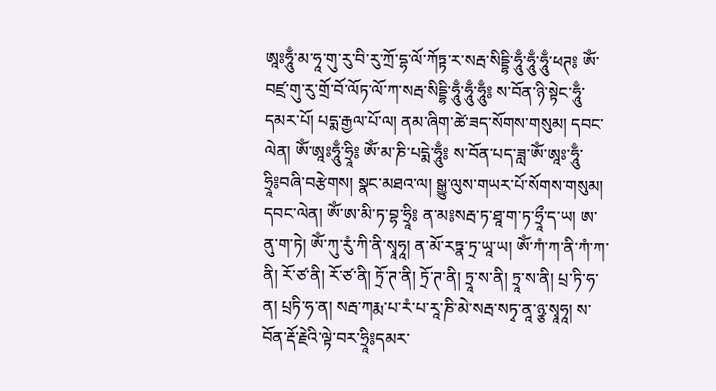ཨཱཿཧཱུྃ་མ་ཧཱ་གུ་རུ་བི་རུ་ཀྲོ་དྷ་ལོ་ཀོཏྟ་ར་སརྦ་སིདྡྷི་ཧཱུྃ་ཧཱུྃ་ཧཱུྃ་ཕཊ༔ ཨོཾ་བཛྲ་གུ་རུ་གྲོ་བོ་ལོཏ་ལོ་ཀ་སརྦ་སིདྡྷི་ཧཱུྃ་ཧཱུྃ་ཧཱུྃ༔ ས་བོན་ཉི་སྟེང་ཧཱུྃ་དམར་པོ། པདྨ་རྒྱལ་པོ་ལ། ནམ་ཞིག་ཚེ་ཟད་སོགས་གསུམ། དབང་ལེན། ཨོཾ་ཨཱཿཧཱུྃ་ཧྲཱི༔ ཨོཾ་མ་ཎི་པདྨེ་ཧཱུྃ༔ ས་བོན་པད་ཟླ་ཨོཾ་ཨཱཿ་ཧཱུྃ་ཧྲཱི༔བཞི་བརྩེགས། སྣང་མཐའ་ལ། སྒྱུ་ལུས་གཡར་པོ་སོགས་གསུམ། དབང་ལེན། ཨོཾ་ཨ་མི་ཏ་བྷ་ཧྲཱི༔ ན་མ༔སརྦ་ཏ་ཐཱ་ག་ཏ་ཧྲཱྀ་ད་ཡ། ཨ་ནུ་ག་ཏེ། ཨོཾ་ཀུ་རུཾ་ཀི་ནི་སྭཱཧཱ། ན་མོ་རཏྣ་ཏྲ་ཡཱ་ཡ། ཨོཾ་ཀཾ་ཀ་ནི་ཀཾ་ཀ་ནི། རོ་ཙ་ནི། རོ་ཙ་ནི། ཏྲོ་ཊ་ནི། ཏྲོ་ཊ་ནི། ཏྲཱ་ས་ནི། ཏྲཱ་ས་ནི། པྲ་ཏི་ཧ་ན། པྲཏི་ཧ་ན། སརྦ་ཀརྨ་པ་རཾ་པ་རཱ་ཎི་མེ་སརྦ་སཏྭ་ནཱ་ཉྩ་སྭཱཧཱ། ས་བོན་རྡོ་རྗེའི་ལྟེ་བར་ཧྲཱི༔དམར་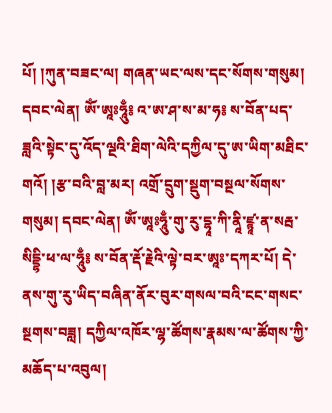པོ། །ཀུན་བཟང་ལ། གཞན་ཡང་ལས་དང་སོགས་གསུམ། དབང་ལེན། ཨོཾ་ཨཱཿཧཱུྃ༔ འ་ཨ་ཤ་ས་མ་ཧ༔ ས་བོན་པད་ཟླའི་སྟེང་དུ་འོད་ལྔའི་ཐིག་ལེའི་དཀྱིལ་དུ་ཨ་ཡིག་མཐིང་གའོ། །རྩ་བའི་བླ་མར། འགྲོ་དྲུག་སྡུག་བསྔལ་སོགས་གསུམ། དབང་ལེན། ཨོཾ་ཨཱཿཧཱུྃ་གུ་རུ་དྷཱ་ཀི་ནཱི་ཛྙཱ་ན་སརྦ་སིདྡྷི་ཕ་ལ་ཧཱུྃ༔ ས་བོན་རྡོ་རྗེའི་ལྟེ་བར་ཨཱཿ་དཀར་པོ། དེ་ནས་གུ་རུ་ཡིད་བཞིན་ནོར་བུར་གསལ་བའི་ངང་གསང་སྔགས་བཟླ། དཀྱིལ་འཁོར་ལྷ་ཚོགས་རྣམས་ལ་ཚོགས་ཀྱི་མཆོད་པ་འབུལ།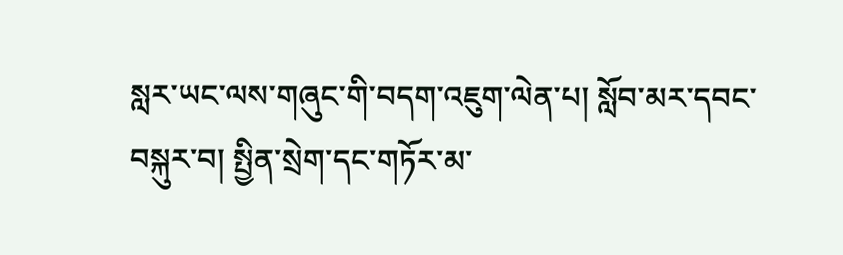སླར་ཡང་ལས་གཞུང་གི་བདག་འཇུག་ལེན་པ། སློབ་མར་དབང་བསྐུར་བ། སྤྱིན་སྲེག་དང་གཏོར་མ་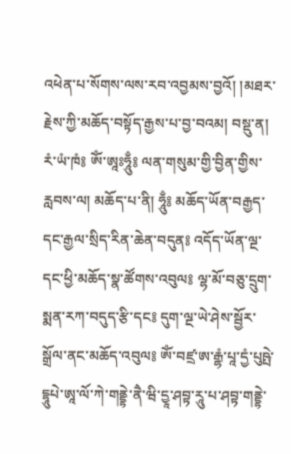འཕེན་པ་སོགས་ལས་རབ་འབྱམས་བྱའོ། །མཐར་རྗེས་ཀྱི་མཆོད་བསྟོད་རྒྱས་པ་བྱ་བའམ། བསྡུ་ན། རཾ་ཡཾ་ཁཾ༔ ཨོཾ་ཨཱཿཧཱུྃ༔ ལན་གསུམ་གྱི་བྱིན་གྱིས་རླབས་ལ། མཆོད་པ་ནི། ཧཱུྃ༔ མཆོད་ཡོན་བརྒྱད་དང་རྒྱལ་སྲིད་རིན་ཆེན་བདུན༔ འདོད་ཡོན་ལྔ་དང་ཕྱི་མཆོད་སྣ་ཚོགས་འབུལ༔ ལྷ་མོ་བཅུ་དྲུག་སྨན་རཀ་བདུད་རྩི་དང༔ དུག་ལྔ་ཡེ་ཤེས་སྦྱོར་སྒྲོལ་ནང་མཆོད་འབུལ༔ ཨོཾ་བཛྲ་ཨ་རྒྷཾ་པཱ་དྱཾ་པུཥྤེ་དྷཱུཔེ་ཨཱ་ལོ་ཀེ་གནྡྷེ་ནཻ་ཝི་དྱཱ་ཤབྟ་རཱུ་པ་ཤབྟ་གནྡྷེ་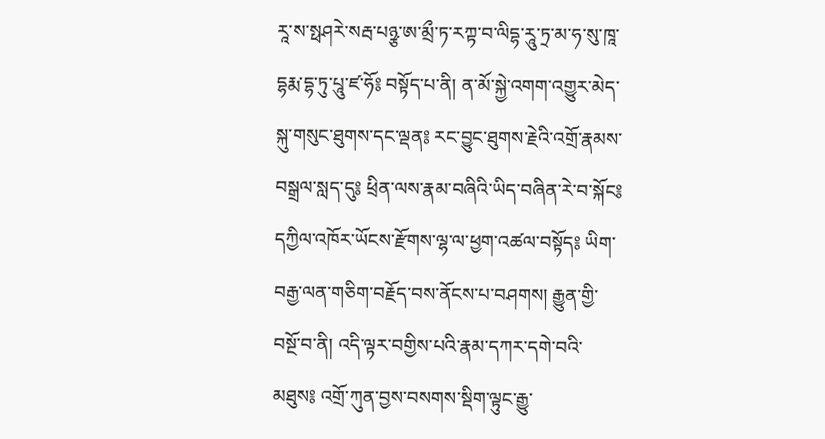རཱ་ས་སྥཤརེ་སརྦ་པཉྩ་ཨ་མྲྀ་ཏ་རཀྟ་བ་ལིདྷ་རཱུ་ཏྲ་མ་ཧ་སུ་ཁཱ་དྷརྨ་དྷ་ཏུ་པཱུ་ཛ་ཧོ༔ བསྟོད་པ་ནི། ན་མོ་སྐྱེ་འགག་འགྱུར་མེད་སྐུ་གསུང་ཐུགས་དང་ལྡན༔ རང་བྱུང་ཐུགས་རྗེའི་འགྲོ་རྣམས་བསྒྲལ་སླད་དུ༔ ཕྲིན་ལས་རྣམ་བཞིའི་ཡིད་བཞིན་རེ་བ་སྐོང༔ དཀྱིལ་འཁོར་ཡོངས་རྫོགས་ལྷ་ལ་ཕྱག་འཚལ་བསྟོད༔ ཡིག་བརྒྱ་ལན་གཅིག་བརྗོད་བས་ནོངས་པ་བཤགས། རྒྱུན་གྱི་བསྔོ་བ་ནི། འདི་ལྟར་བགྱིས་པའི་རྣམ་དཀར་དགེ་བའི་མཐུས༔ འགྲོ་ཀུན་བྱས་བསགས་སྡིག་ལྟུང་རྒྱུ་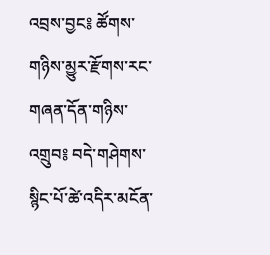འབྲས་བྱང༔ ཚོགས་གཉིས་མྱུར་རྫོགས་རང་གཞན་དོན་གཉིས་འགྲུབ༔ བདེ་གཤེགས་སྙིང་པོ་ཚེ་འདིར་མངོན་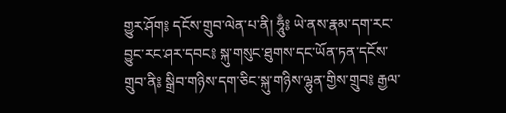གྱུར་ཤོག༔ དངོས་གྲུབ་ལེན་པ་ནི། ཧཱུྃ༔ ཡེ་ནས་རྣམ་དག་རང་བྱུང་རང་ཤར་དབང༔ སྐུ་གསུང་ཐུགས་དང་ཡོན་ཏན་དངོས་གྲུབ་ནི༔ སྒྲིབ་གཉིས་དག་ཅིང་སྐུ་གཉིས་ལྷུན་གྱིས་གྲུབ༔ རྒྱལ་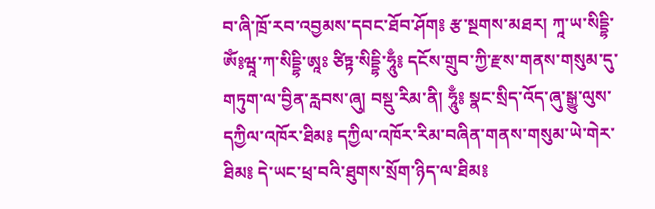བ་ཞི་ཁྲོ་རབ་འབྱམས་དབང་ཐོབ་ཤོག༔ རྩ་སྔགས་མཐར། ཀཱ་ཡ་སིདྡྷི་ཨོཾ༔ཝཱ་ཀ་སིདྡྷི་ཨཱཿ ཙིཏྟ་སིདྡྷི་ཧཱུྃ༔ དངོས་གྲུབ་ཀྱི་རྫས་གནས་གསུམ་དུ་གཏུག་ལ་བྱིན་རླབས་ཞུ། བསྡུ་རིམ་ནི། ཧཱུྃ༔ སྣང་སྲིད་འོད་ཞུ་སྒྱུ་ལུས་དཀྱིལ་འཁོར་ཐིམ༔ དཀྱིལ་འཁོར་རིམ་བཞིན་གནས་གསུམ་ཡེ་གེར་ཐིམ༔ དེ་ཡང་ཕྲ་བའི་ཐུགས་སྲོག་ཉིད་ལ་ཐིམ༔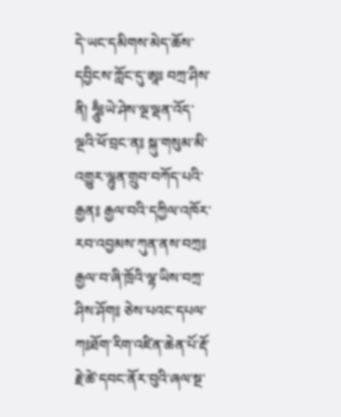དེ་ཡང་དམིགས་མེད་ཆོས་དབྱིངས་ཀློང་དུ་ཨཱཿ བཀྲ་ཤིས་ནི། ཧཱུྃ༔ཡེ་ཤེས་ལྔ་ལྡན་འོད་ལྔའི་ཕོ་བྲང་ན༔ སྐུ་གསུམ་མི་འགྱུར་ལྷུན་གྲུབ་བཀོད་པའི་རྒྱན༔ རྒྱལ་བའི་དཀྱིལ་འཁོར་རབ་འབྱམས་ཀུན་ནས་བཀྲ༔ རྒྱལ་བ་ཞི་ཁྲོའི་ལྷ་ཡིས་བཀྲ་ཤིས་ཤོག༔ ཅེས་པའང་དཔལ་ཀ༔ཐོག་རིག་འཛིན་ཆེན་པོ་རྡོ་རྗེ་ཚེ་དབང་ནོར་བུའི་ཞལ་སྔ་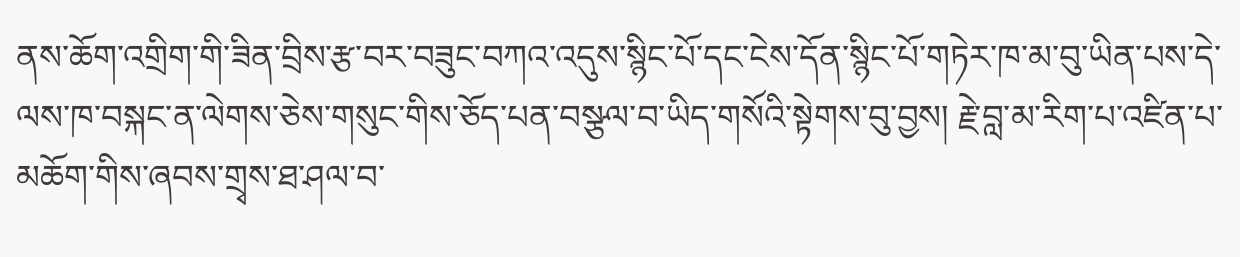ནས་ཆོག་འགྲིག་གི་ཟིན་བྲིས་རྩ་བར་བཟུང་བཀའ་འདུས་སྙིང་པོ་དང་ངེས་དོན་སྙིང་པོ་གཏེར་ཁ་མ་བུ་ཡིན་པས་དེ་ལས་ཁ་བསྐང་ན་ལེགས་ཅེས་གསུང་གིས་ཅོད་པན་བསྩལ་བ་ཡིད་གསོའི་སྟེགས་བུ་བྱས། རྗེ་བླ་མ་རིག་པ་འཛིན་པ་མཆོག་གིས་ཞབས་གྲྭས་ཐ་ཤལ་བ་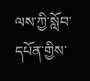ལས་ཀྱི་སློབ་དཔོན་གྱིས་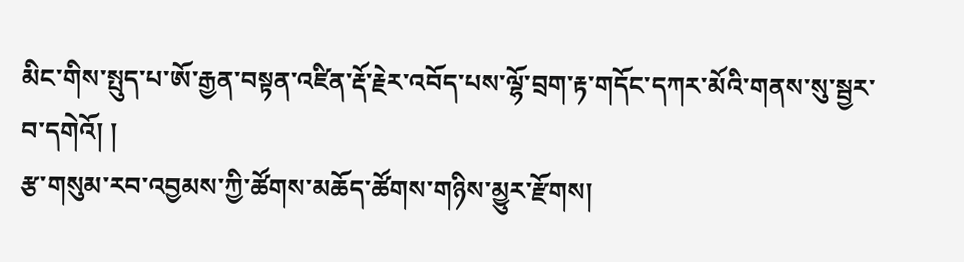མིང་གིས་སྤུད་པ་ཨོ་རྒྱན་བསྟན་འཛིན་རྡོ་རྗེར་འབོད་པས་ལྷོ་བྲག་རྟ་གདོང་དཀར་མོའི་གནས་སུ་སྦྱར་བ་དགེའོ། །
རྩ་གསུམ་རབ་འབྱམས་ཀྱི་ཚོགས་མཆོད་ཚོགས་གཉིས་མྱུར་རྫོགས།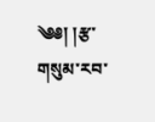༄༅། །རྩ་གསུམ་རབ་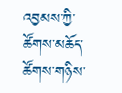འབྱམས་ཀྱི་ཚོགས་མཆོད་ཚོགས་གཉིས་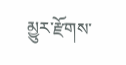མྱུར་རྫོགས་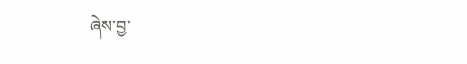ཞེས་བྱ་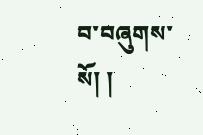བ་བཞུགས་སོ། །